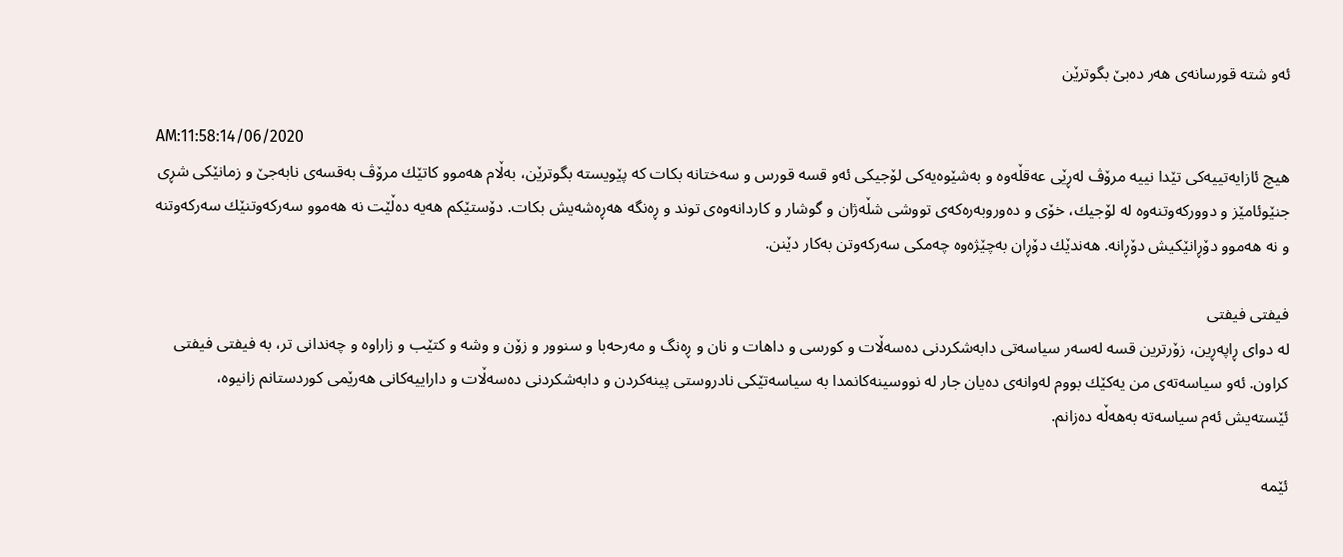ئه‌و شته‌ قورسانه‌ی هه‌ر ده‌بێ بگوترێن

AM:11:58:14/06/2020
هیچ ئازایه‌تییه‌كی تێدا نییه‌ مرۆڤ له‌ڕێی عه‌قڵه‌وه‌ و به‌شێوه‌یه‌كی لۆجیكی ئه‌و قسه‌ قورس و سه‌ختانه‌ بكات كه‌ پێویسته‌ بگوترێن، به‌ڵام هه‌موو كاتێك مرۆڤ به‌قسه‌ی نابه‌جێ و زمانێكی شڕی جنێوئامێز و دووركه‌وتنه‌وه‌ له‌ لۆجیك، خۆی و ده‌وروبه‌ره‌كه‌ی تووشی شڵه‌ژان و گوشار و كاردانه‌وه‌ی توند و ڕه‌نگه‌ هه‌ڕه‌شه‌یش بكات. دۆستێكم هه‌یه‌ ده‌ڵێت نه‌ هه‌موو سه‌ركه‌وتنێك سه‌ركه‌وتنه‌ و نه‌ هه‌موو دۆڕانێكیش دۆڕانه‌. هه‌ندێك دۆڕان به‌چێژه‌وه‌ چه‌مكی سه‌ركه‌وتن به‌كار دێنن.

فیفتی فیفتی
له‌ دوای ڕاپه‌ڕین، زۆرترین قسه‌ له‌سه‌ر سیاسه‌تی دابه‌شكردنی ده‌سه‌ڵات و كورسی و داهات و نان و ڕه‌نگ و مه‌رحه‌با و سنوور و زۆن و وشه‌ و كتێب و زاراوه‌ و چه‌ندانی تر، به‌ فیفتی فیفتی كراون. ئه‌و سیاسه‌ته‌ی من یه‌كێك بووم له‌وانه‌ی ده‌یان جار له‌ نووسینه‌كانمدا به‌ سیاسه‌تێكی نادروستی پینه‌كردن و دابه‌شكردنی ده‌سه‌ڵات و داراییه‌كانی هه‌رێمی كوردستانم زانیوه‌، ئێسته‌یش ئه‌م سیاسه‌ته‌ به‌هه‌ڵه‌ ده‌زانم.

ئێمه‌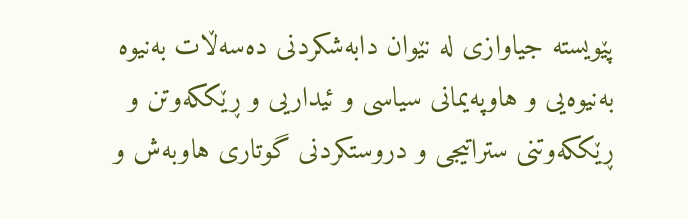پێویسته‌ جیاوازی له‌ نێوان دابه‌شكردنی ده‌سه‌ڵات به‌نیوه‌ به‌نیوه‌یی و هاوپه‌یمانی سیاسی و ئیداریی و ڕێككه‌وتن و ڕێككه‌وتنی ستراتیجی و دروستكردنی گوتاری هاوبه‌ش و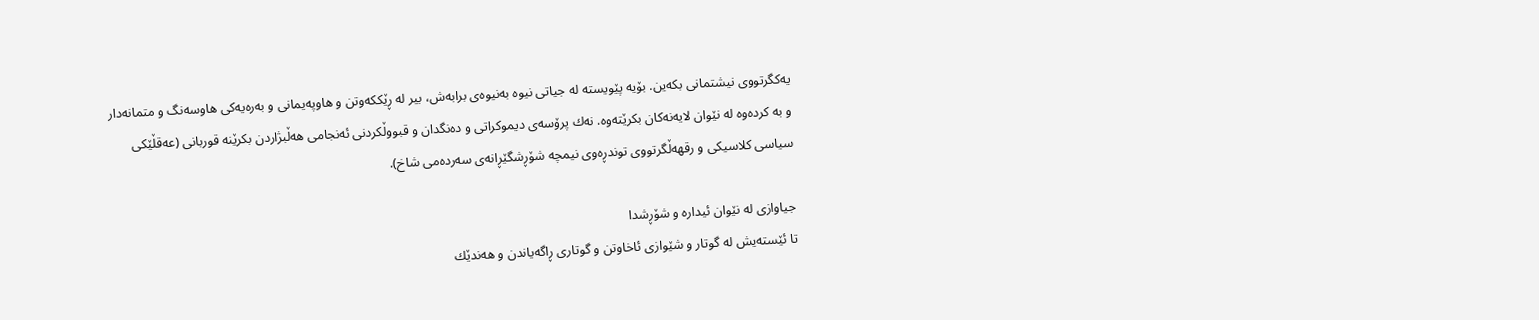یه‌كگرتووی نیشتمانی بكه‌ین. بۆیه‌ پێویسته‌ له‌ جیاتی نیوه‌ به‌نیوه‌ی برابه‌ش، بیر له‌ ڕێككه‌وتن و هاوپه‌یمانی و به‌ره‌یه‌كی هاوسه‌نگ و متمانه‌دار و به‌ كرده‌وه‌ له‌ نێوان لایه‌نه‌كان بكرێته‌وه‌. نه‌ك پرۆسه‌ی دیموكراتی و ده‌نگدان و قبووڵكردنی ئه‌نجامی هه‌ڵبژاردن بكرێنه‌ قوربانی (عه‌قڵێكی سیاسی كلاسیكی و رقهه‌ڵگرتووی توندڕه‌وی نیمچه‌ شۆڕشگێڕانه‌ی سه‌رده‌می شاخ).

جیاوازی له‌ نێوان ئیداره‌ و شۆڕشدا
تا ئێسته‌یش له‌ گوتار و شێوازی ئاخاوتن و گوتاری ڕاگه‌یاندن و هه‌ندێك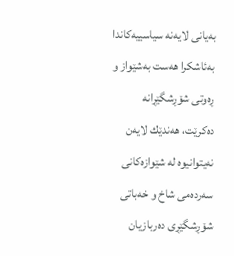به‌یانی لایه‌نه‌ سیاسییه‌كاندا به‌ئاشكرا هه‌ست به‌شێواز و ڕه‌وتی شۆڕشگێڕانه‌ ده‌كرێت، هه‌ندێك لایه‌ن نه‌یتوانیوه‌ له‌ شێوازه‌كانی سه‌رده‌می شاخ و خه‌باتی شۆڕشگێڕی ده‌ربازیان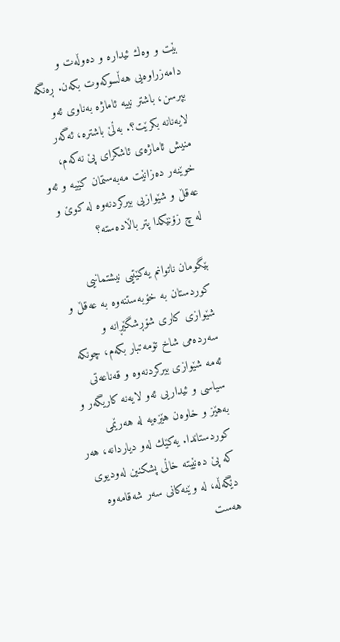بێت و وه‌ك ئیداره‌ و ده‌وڵه‌ت و دامه‌زراوه‌یی هه‌ڵسوكه‌وت بكه‌ن. ڕه‌نگه‌ بپرسن، باشتر نییه‌ ئاماژه‌ به‌ناوی ئه‌و لایه‌نانه‌ بكرێت؟. به‌ڵێ باشتره‌، ئه‌گه‌ر منیش ئاماژه‌ی ئاشكرای پێ نه‌كه‌م، خوێنه‌ر ده‌زانێت مه‌به‌ستمان كێیه‌ و ئه‌و عه‌قڵ و شێوازیی بیركردنه‌وه‌ له‌ كوێ و له‌ چ زۆنێكدا پتر باڵاده‌سته‌؟

بێگومان ناتوانم یه‌كێتیی نیشتمانیی كوردستان به‌ خۆبه‌ستنه‌وه‌ به‌ عه‌قڵ و شێوازی كاری شۆڕشگێڕانه‌ و سه‌رده‌می شاخ تۆمه‌تبار بكه‌م، چونكه‌ ئه‌مه‌ شێوازی بیركردنه‌وه‌ و قه‌ناعه‌تی سیاسی و ئیداریی ئه‌و لایه‌نه‌ كاریگه‌ر و به‌هێز و خاوه‌ن هێزه‌یه‌ له‌ هه‌رێمی كوردستاندا. یه‌كێك له‌و دیاردانه‌، هه‌ر كه‌ پێ ده‌نێیته‌ خاڵی پشكنین له‌ودیوی دێگه‌ڵه‌، له‌ وێنه‌كانی سه‌ر شه‌قامه‌وه‌ هه‌ست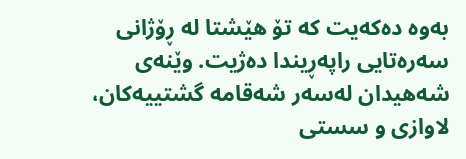به‌وه‌ ده‌كه‌یت كه‌ تۆ هێشتا له‌ ڕۆژانی سه‌ره‌تایی راپه‌ڕیندا ده‌ژیت. وێنه‌ی شه‌هیدان له‌سه‌ر شه‌قامه‌ گشتییه‌كان، لاوازی و سستی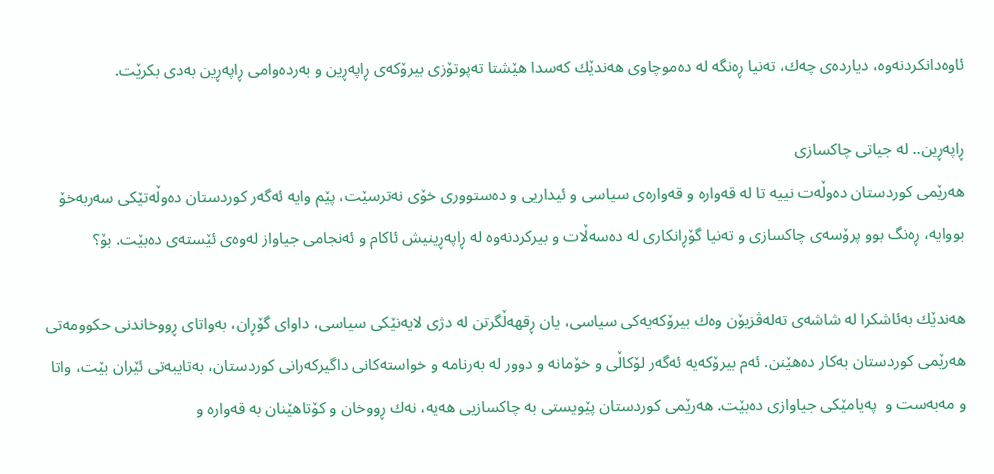ئاوه‌دانكردنه‌وه‌، دیارده‌ی چه‌ك، ته‌نیا ڕه‌نگه‌ له‌ ده‌موچاوی هه‌ندێك كه‌سدا هێشتا ته‌پوتۆزی بیرۆكه‌ی ڕاپه‌ڕین و به‌رده‌وامی ڕاپه‌ڕین به‌دی بكرێت.

ڕاپه‌ڕین.. له‌ جیاتی چاكسازی
هه‌رێمی كوردستان ده‌وڵه‌ت نییه‌ تا له‌ قه‌واره‌ و قه‌واره‌ی سیاسی و ئیداریی و ده‌ستووری خۆی نه‌ترسێت، پێم وایه‌ ئه‌گه‌ر كوردستان ده‌وڵه‌تێكی سه‌ربه‌خۆ بووایه‌، ڕه‌نگ بوو پرۆسه‌ی چاكسازی و ته‌نیا گۆڕانكاری له‌ ده‌سه‌ڵات و بیركردنه‌وه‌ له‌ ڕاپه‌ڕینیش ئاكام و ئه‌نجامی جیاواز له‌وه‌ی ئێسته‌ی ده‌بێت. بۆ؟

هه‌ندێك به‌ئاشكرا له‌ شاشه‌ی ته‌له‌ڤزیۆن وه‌ك بیرۆكه‌یه‌كی سیاسی، یان ڕقهه‌ڵگرتن له‌ دژی لایه‌نێكی سیاسی، داوای گۆڕان، به‌واتای ڕووخاندنی حكوومه‌تی هه‌رێمی كوردستان به‌كار ده‌هێنن. ئه‌م بیرۆكه‌یه‌ ئه‌گه‌ر لۆكاڵی و خۆمانه‌ و دوور له‌ به‌رنامه‌ و خواسته‌كانی داگیركه‌رانی كوردستان، به‌تایبه‌تی ئێران بێت، واتا و مه‌به‌ست و  په‌یامێكی جیاوازی ده‌بێت. هه‌رێمی كوردستان پێویستی به‌ چاكسازیی هه‌یه‌، نه‌ك ڕووخان و كۆتاهێنان به‌ قه‌واره‌ و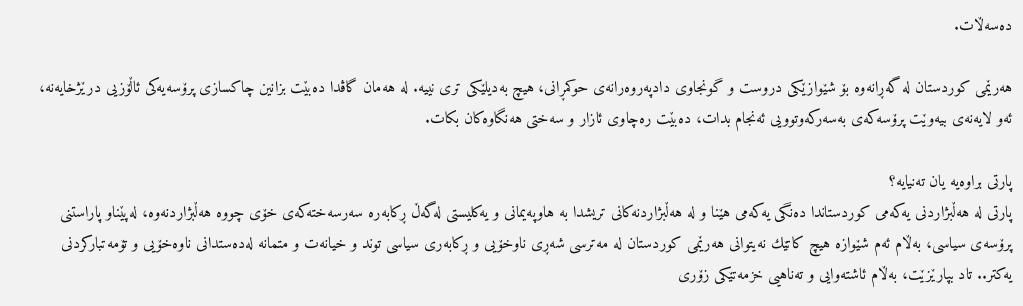ده‌سه‌ڵات.

هه‌رێمی كوردستان له‌ گه‌ڕانه‌وه‌ بۆ شێوازێكی دروست و گونجاوی دادپه‌روه‌رانه‌ی حوكمڕانی، هیچ به‌دیلێكی تری نییه‌. له‌ هه‌مان گاڤدا ده‌بێت بزانین چاكسازی پرۆسه‌یه‌كی ئاڵۆزیی درێژخایه‌نه‌، ئه‌و لایه‌نه‌ی بیه‌وێت پرۆسه‌كه‌ی به‌سه‌ركه‌وتوویی ئه‌نجام بدات، ده‌بێت ره‌چاوی ئازار و سه‌ختی هه‌نگاوه‌كان بكات.

پارتی براوه‌یه‌ یان ته‌نیایه‌؟
پارتی له‌ هه‌ڵبژاردنی یه‌كه‌می كوردستاندا ده‌نگی یه‌كه‌می هێنا و له‌ هه‌ڵبژاردنه‌كانی تریشدا به‌ هاوپه‌یمانی و یه‌كلیستی له‌گه‌ڵ ڕكابه‌ره‌ سه‌رسه‌خته‌كه‌ی خۆی چووه‌ هه‌ڵبژاردنه‌وه‌، له‌پێناو پاراستنی پرۆسه‌ی سیاسی، به‌ڵام ئه‌م شێوازه‌ هیچ كاتێك نه‌یتوانی هه‌رێمی كوردستان له‌ مه‌ترسی شه‌ڕی ناوخۆیی و ڕكابه‌ری سیاسی توند و خیانه‌ت و متمانه‌ له‌ده‌ستدانی ناوه‌خۆیی و تۆمه‌تباركردنی یه‌كتر.. تاد بپارێزێت، به‌ڵام ئاشته‌وایی و ته‌ناهیی خزمه‌تێكی زۆری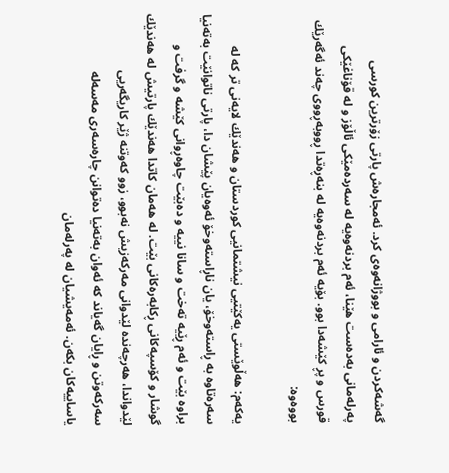گه‌شه‌كردن و ئارامی و بووژانه‌وه‌ی كرد. ئه‌مجاره‌ش پارتی زۆرترین كورسی په‌رله‌مانی به‌ده‌ست هێنا، ئه‌م بردنه‌وه‌یه‌ له‌ سه‌رده‌مێكی ئاڵۆز و له‌ قۆناغێكی قورس و پڕ كێشه‌دا بوو. بۆیه‌ ئه‌م بردنه‌وه‌یه‌ له‌ بنه‌ڕه‌تدا ڕووبه‌ڕووی چه‌ند ئه‌گه‌رێك بووه‌وه‌:

یه‌كه‌م: هه‌ڵوێستی یه‌كێتیی نیشتمانیی كوردستان و هه‌ندێك لایه‌نی تر كه‌ له‌ سه‌ره‌تاوه‌ به‌ ڕاسته‌وخۆ، یان ناڕاسته‌وخۆ ئه‌وه‌یان پێشان دا، پارتی ناتوانێت به‌ته‌نیا براوه‌ بێت و ئه‌م ڕێیه‌ ته‌خت و سانا نییه‌ و ده‌بێت چاوه‌ڕوانی كێشه‌ و گرفت و گوشار و كۆسپه‌كانی ڕكابه‌ره‌كانی بێت. له‌ هه‌مان كاتدا هه‌ندێك پارتیش له‌ هه‌ندێك لێدواندا، هه‌رچه‌نده‌ لێدوانی مه‌ركه‌زیش نه‌بوو، زوو كه‌وتنه‌ ژێر كاریگه‌ریی سه‌ركه‌وتن و ڕایان گه‌یاند كه‌ ئه‌وان به‌ته‌نیا ده‌توانن چاره‌سه‌ری مه‌سه‌له‌ یاساییه‌كان بكه‌ن. ئه‌مه‌یشیان له‌ په‌رله‌مان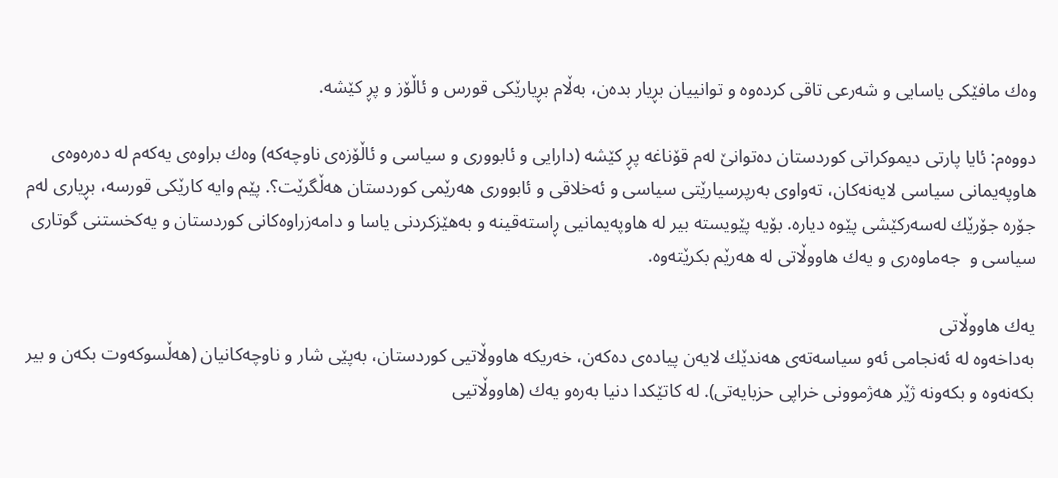وه‌ك مافێكی یاسایی و شه‌رعی تاقی كرده‌وه‌ و توانییان بڕیار بده‌ن، به‌ڵام بڕیارێكی قورس و ئاڵۆز و پڕ كێشه‌.

دووه‌م: ئایا پارتی دیموكراتی كوردستان ده‌توانێ له‌م قۆناغه‌ پڕ كێشه‌ (دارایی و ئابووری و سیاسی و ئاڵۆزه‌ی ناوچه‌كه‌) وه‌ك براوه‌ی یه‌كه‌م له‌ ده‌ره‌وه‌ی هاوپه‌یمانی سیاسی لایه‌نه‌كان، ته‌واوی به‌رپرسیارێتی سیاسی و ئه‌خلاقی و ئابووری هه‌رێمی كوردستان هه‌ڵگرێت؟. پێم وایه‌ كارێكی قورسه‌، بڕیاری له‌م جۆره‌ جۆرێك له‌سه‌ركێشی پێوه‌ دیاره‌. بۆیه‌ پێویسته‌ بیر له‌ هاوپه‌یمانیی ڕاسته‌قینه‌ و به‌هێزكردنی یاسا و دامه‌زراوه‌كانی كوردستان و یه‌كخستنی گوتاری سیاسی و  جه‌ماوه‌ری و یه‌ك هاووڵاتی له‌ هه‌رێم بكرێته‌وه‌.

یه‌ك هاووڵاتی
به‌داخه‌وه‌ له‌ ئه‌نجامی ئه‌و سیاسه‌ته‌ی هه‌ندێك لایه‌ن پیاده‌ی ده‌كه‌ن، خه‌ریكه‌ هاووڵاتیی كوردستان، به‌پێی شار و ناوچه‌كانیان (هه‌ڵسوكه‌وت بكه‌ن و بیر بكه‌نه‌وه‌ و بكه‌ونه‌ ژێر هه‌ژموونی خراپی حزبایه‌تی). له‌ كاتێكدا دنیا به‌ره‌و یه‌ك (هاووڵاتیی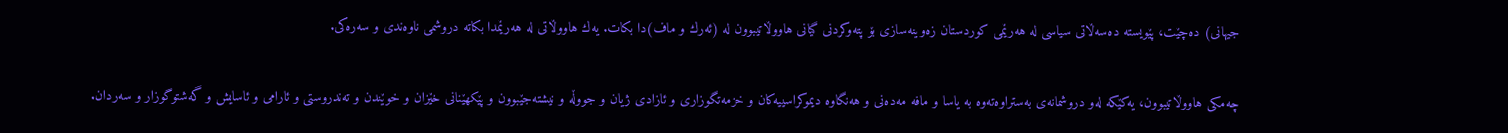جیهانی) ده‌چێت، پێویسته‌ ده‌سه‌ڵاتی سیاسی له‌ هه‌رێمی كوردستان زه‌وینه‌سازی بۆ پته‌وكردنی گیانی هاووڵاتیبوون له‌ (ئه‌رك و ماف)دا بكات. یه‌ك هاووڵاتی له‌ هه‌رێمدا بكاته‌ دروشمی ناوه‌ندی و سه‌ره‌كی.

چه‌مكی هاووڵاتیبوون، یه‌كێكه‌ له‌و دروشمانه‌ی به‌ستراوه‌ته‌وه‌ به‌ یاسا و مافه‌ مه‌ده‌نی و هه‌نگاوه‌ دیموكراسییه‌كان و خزمه‌تگوزاری و ئازادی ژیان و جووڵه‌ و نیشته‌جێبوون و پێكهێنانی خێزان و خوێندن و ته‌ندروستی و ئارامی و ئاسایش و گه‌شتوگوزار و سه‌ردان.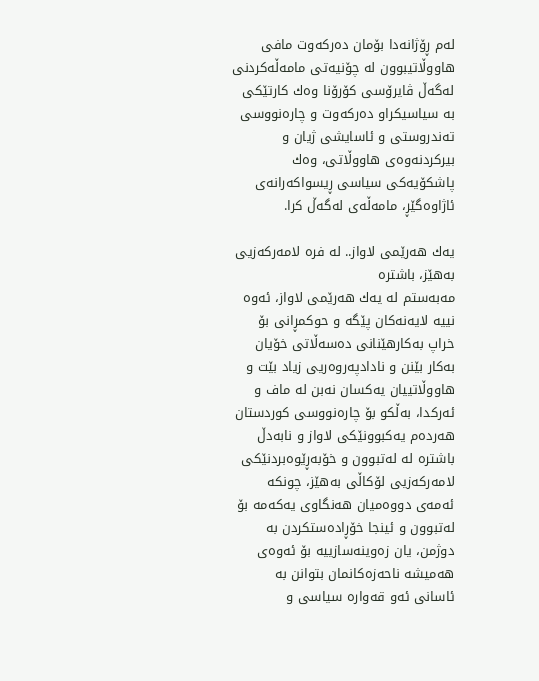له‌م ڕۆژانه‌دا بۆمان ده‌ركه‌وت مافی هاووڵاتیبوون له‌ چۆنیه‌تی مامه‌ڵه‌كردنی له‌گه‌ڵ ڤایرۆسی كۆرۆنا وه‌ك كارتێكی به‌ سیاسیكراو ده‌ركه‌وت و چاره‌نووسی ته‌ندروستی و ئاسایشی ژیان و بیركردنه‌وه‌ی هاووڵاتی، وه‌ك پاشكۆیه‌كی سیاسی ڕیسواكه‌رانه‌ی ئاژاوه‌گێڕ، مامه‌ڵه‌ی له‌گه‌ڵ كرا.

یه‌ك هه‌رێمی لاواز.. له‌ فره‌ لامه‌ركه‌زیی به‌هێز، باشتره‌
مه‌به‌ستم له‌ یه‌ك هه‌رێمی لاواز، ئه‌وه‌ نییه‌ لایه‌نه‌كان پێگه‌ و حوكمڕانی بۆ خراپ به‌كارهێنانی ده‌سه‌ڵاتی خۆیان به‌كار بێنن و نادادپه‌روه‌ریی زیاد بێت و هاووڵاتییان یه‌كسان نه‌بن له‌ ماف و ئه‌ركدا، به‌ڵكو بۆ چاره‌نووسی كوردستان هه‌رده‌م یه‌كبوونێكی لاواز و نابه‌دڵ باشتره‌ له‌ له‌تبوون و خۆبه‌ڕێوه‌بردنێكی لامه‌ركه‌زیی لۆكاڵی به‌هێز، چونكه‌ ئه‌مه‌ی دووه‌میان هه‌نگاوی یه‌كه‌مه‌ بۆ له‌تبوون و ئینجا خۆڕاده‌ستكردن به‌ دوژمن، یان زه‌وینه‌سازییه‌ بۆ ئه‌وه‌ی هه‌میشه‌ ناحه‌زه‌كانمان بتوانن به‌ ئاسانی ئه‌و قه‌واره‌ سیاسی و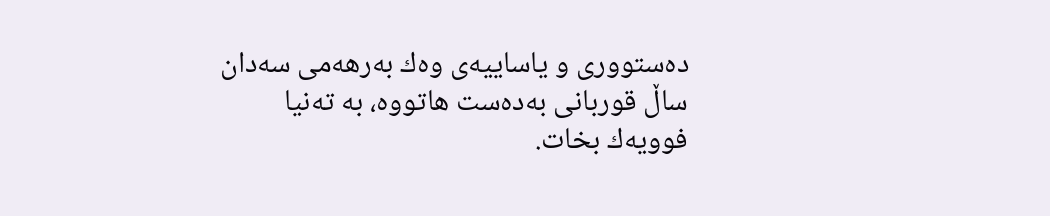ده‌ستووری و یاساییه‌ی وه‌ك به‌رهه‌می سه‌دان ساڵ قوربانی به‌ده‌ست هاتووه‌، به‌ ته‌نیا فوویه‌ك بخات.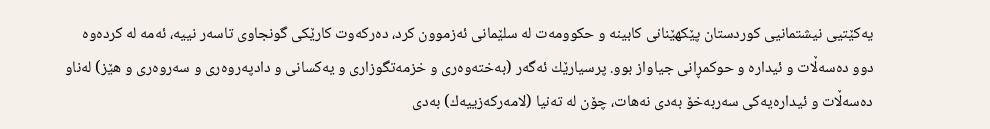یه‌كێتیی نیشتمانیی كوردستان پێكهێنانی كابینه‌ و حكوومه‌ت له‌ سلێمانی ئه‌زموون كرد، ده‌ركه‌وت كارێكی گونجاوی تاسه‌ر نییه‌، ئه‌مه‌ له‌ كرده‌وه‌ دوو ده‌سه‌ڵات و ئیداره‌ و حوكمڕانی جیاواز بوو. پرسیارێك ئه‌گه‌ر (به‌خته‌وه‌ری و خزمه‌تگوزاری و یه‌كسانی و دادپه‌روه‌ری و سه‌روه‌ری و هێز) له‌ناو ده‌سه‌ڵات و ئیداره‌یه‌كی سه‌ربه‌خۆ به‌دی نه‌هات، چۆن له‌ ته‌نیا (لامه‌ركه‌زییه‌ك) به‌دی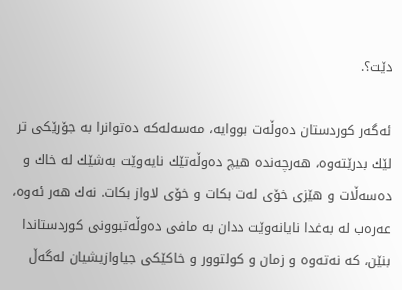دێت؟.

ئه‌گه‌ر كوردستان ده‌وڵه‌ت بووایه‌، مه‌سه‌له‌كه‌ ده‌توانرا به‌ جۆرێكی تر لێك بدرێته‌وه‌، هه‌رچه‌نده‌ هیچ ده‌وڵه‌تێك نایه‌وێت به‌شێك له‌ خاك و ده‌سه‌ڵات و هێزی خۆی له‌ت بكات و خۆی لاواز بكات. نه‌ك هه‌ر ئه‌وه‌، عه‌ره‌ب له‌ به‌غدا نایانه‌وێت ددان به‌ مافی ده‌وڵه‌تبوونی كوردستاندا بنێن، كه‌ نه‌ته‌وه‌ و زمان و كولتوور و خاكێكی جیاوازیشیان له‌گه‌ڵ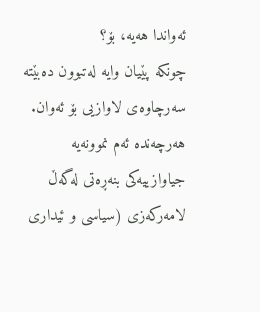ئه‌واندا هه‌یه‌، بۆ؟
چونكه‌ پێیان وایه‌ له‌تبوون ده‌بێته‌ سه‌رچاوه‌ی لاوازیی بۆ ئه‌وان. هه‌رچه‌نده‌ ئه‌م نموونه‌یه‌ جیاوازییه‌كی بنه‌ڕه‌تی له‌گه‌ڵ لامه‌ركه‌زی (سیاسی و ئیداری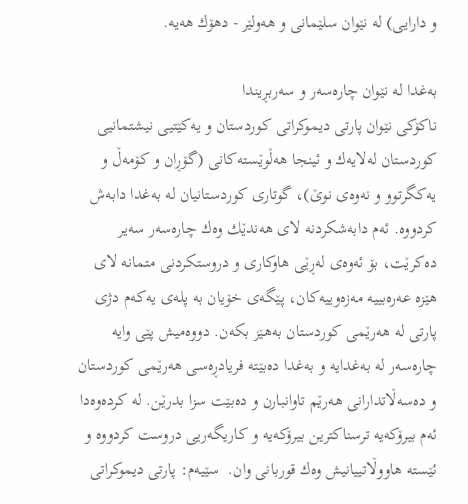و دارایی) له‌ نێوان سلێمانی و هه‌ولێر - دهۆك هه‌یه‌.

به‌غدا له‌ نێوان چاره‌سه‌ر و سه‌ربڕیندا
ناكۆكی نێوان پارتی دیموكراتی كوردستان و یه‌كێتیی نیشتمانیی كوردستان له‌لایه‌ك و ئینجا هه‌ڵوێسته‌كانی (گۆڕان و كۆمه‌ڵ و یه‌كگرتوو و نه‌وه‌ی نوێ)، گوتاری كوردستانیان له‌ به‌غدا دابه‌ش كردووه‌. ئه‌م دابه‌شكردنه‌ لای هه‌ندێك وه‌ك چاره‌سه‌ر سه‌یر ده‌كرێت، بۆ ئه‌وه‌ی له‌ڕێی هاوكاری و دروستكردنی متمانه‌ لای هێزه‌ عه‌ره‌بییه‌ مه‌زه‌وییه‌كان، پێگه‌ی خۆیان به‌ پله‌ی یه‌كه‌م دژی پارتی له‌ هه‌رێمی كوردستان به‌‌هێز بكه‌ن. دووه‌میش پێی وایه‌ چاره‌سه‌ر له‌ به‌غدایه‌ و به‌غدا ده‌بێته‌ فریادڕه‌سی هه‌رێمی كوردستان و ده‌سه‌ڵاتدارانی هه‌رێم تاوانبارن و ده‌بێت سزا بدرێن. له‌ كرده‌وه‌دا ئه‌م بیرۆكه‌یه‌ ترسناكترین بیرۆكه‌یه‌ و كاریگه‌ریی دروست كردووه‌ و ئێسته‌ هاووڵاتییانیش وه‌ك قوربانی وان.  سێیه‌م: پارتی دیموكراتی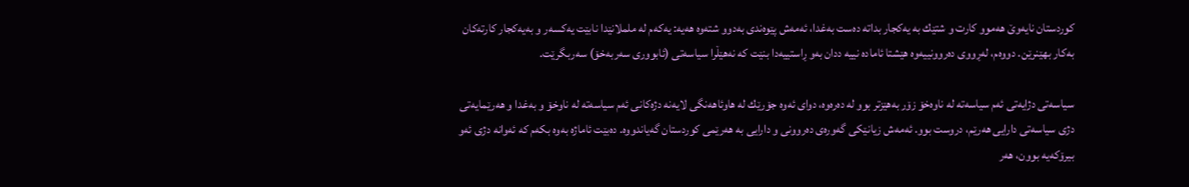كوردستان نایه‌وێ هه‌موو كارت و شتێك به‌ یه‌كجار بداته‌ ده‌ست به‌غدا، ئه‌مه‌ش پێوه‌ندی به‌دوو شته‌وه‌ هه‌یه‌: یه‌كه‌م له‌ ململانێدا نابێت یه‌كسه‌ر و به‌یه‌كجار كارته‌كان به‌كار بهێنرێن. دووه‌م، له‌ڕووی ده‌روونییه‌وه‌ هێشتا ئاماده‌ نییه‌ ددان به‌و ڕاستییه‌دا بنێت كه‌ نه‌هێڵرا سیاسه‌تی (ئابووری سه‌ربه‌خۆ) سه‌ربگرێت.

سیاسه‌تی دژایه‌تی ئه‌م سیاسه‌ته‌ له‌ ناوه‌خۆ زۆر به‌‌هێزتر بوو له‌ ده‌ره‌وه‌، دوای ئه‌وه‌ جۆرێك له‌ هاوئاهه‌نگی لایه‌نه‌ دژه‌كانی ئه‌م سیاسه‌ته‌ له‌ ناوخۆ و به‌غدا و هه‌رێمایه‌تی دژی سیاسه‌تی دارایی هه‌رێم، دروست بوو. ئه‌مه‌ش زیانێكی گه‌وره‌ی ده‌روونی و دارایی به‌ هه‌رێمی كوردستان گه‌یاندووه‌. ده‌بێت ئاماژه‌ به‌وه‌ بكه‌م كه‌ ئه‌وانه‌ دژی ئه‌و بیرۆكه‌یه‌ بوون، هه‌ر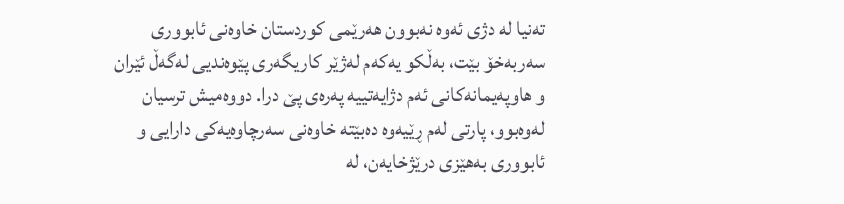ته‌نیا له‌ دژی ئه‌وه‌ نه‌بوون هه‌رێمی كوردستان خاوه‌نی ئابووری سه‌ربه‌خۆ بێت، به‌ڵكو یه‌كه‌م له‌ژێر كاریگه‌ری پێوه‌ندیی له‌گه‌ڵ ئێران و هاوپه‌یمانه‌كانی ئه‌م دژایه‌تییه‌ په‌ره‌ی پێ درا. دووه‌میش ترسیان له‌وه‌بوو، پارتی له‌م ڕێیه‌وه‌ ده‌بێته‌ خاوه‌نی سه‌رچاوه‌یه‌كی دارایی و ئابووری به‌هێزی درێژخایه‌ن، له‌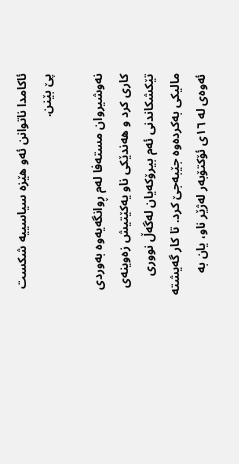ئاكامدا ناتوانن ئه‌و هێزه‌ سیاسییه‌ شكست پێ بێنن.

نه‌وشیروان مسته‌فا له‌م ڕوانگه‌یه‌وه‌ به‌وردی كاری كرد و هه‌ندێكی ناو یه‌كێتیش زه‌وینه‌ی تێكشكاندنی ئه‌م بیرۆكه‌یان له‌گه‌ڵ نووری مالیكی به‌كرده‌وه‌ جێبه‌جێ كرد. تا كار گه‌یشته‌ ئه‌وه‌ی له‌ ١٦ی ئۆكتۆبه‌ر له‌ژێر ناو، یان به‌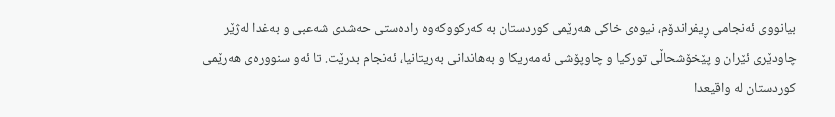بیانووی ئه‌نجامی ڕیفراندۆم، نیوه‌ی خاكی هه‌رێمی كوردستان به‌ كه‌ركووكه‌وه‌ راده‌ستی حه‌شدی شه‌عبی و به‌غدا له‌ژێر چاودێری ئێران و پێخۆشحاڵی توركیا و چاوپۆشی ئه‌مه‌ریكا و به‌هاندانی به‌ریتانیا، ئه‌نجام بدرێت. تا ئه‌و سنووره‌ی هه‌رێمی كوردستان له‌ واقیعدا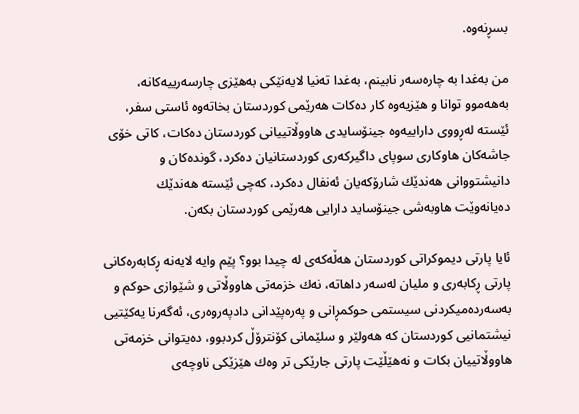بسڕنه‌وه‌.

من به‌غدا به‌ چاره‌سه‌ر نابینم، به‌غدا ته‌نیا لایه‌نێكی به‌هێزی چارسه‌رییه‌كانه‌، به‌هه‌موو توانا و هێزیه‌وه‌ كار ده‌كات هه‌رێمی كوردستان بخاته‌وه‌ ئاستی سفر، ئێسته‌ له‌ڕووی داراییه‌وه‌ جینۆسایدی هاووڵاتییانی كوردستان ده‌كات، كاتی خۆی جاشه‌كان هاوكاری سوپای داگیركه‌ری كوردستانیان ده‌كرد، گونده‌كان و دانیشتووانی هه‌ندێك شارۆكه‌یان ئه‌نفال ده‌كرد، كه‌چی ئێسته‌ هه‌ندێك ده‌یانه‌وێت هاوبه‌شی جینۆساید دارایی هه‌رێمی كوردستان بكه‌ن.

ئایا پارتی دیموكراتی كوردستان هه‌ڵه‌كه‌ی له‌ چیدا بوو؟ پێم وایه‌ لایه‌نه‌ ڕكابه‌ره‌كانی پارتی ڕكابه‌ری و ملیان له‌سه‌ر داهاته‌، نه‌ك خزمه‌تی هاووڵاتی و شێوازی حوكم و به‌سه‌رده‌میكردنی سیستمی حوكمڕانی و په‌ره‌پێدانی دادپه‌روه‌ری، ئه‌گه‌رنا یه‌كێتیی نیشتمانیی كوردستان كه‌ هه‌ولێر و سلێمانی كۆنترۆڵ كردبوو، ده‌یتوانی خزمه‌تی هاووڵاتییان بكات و نه‌هێڵێت پارتی جارێكی تر وه‌ك هێزێكی ناوچه‌ی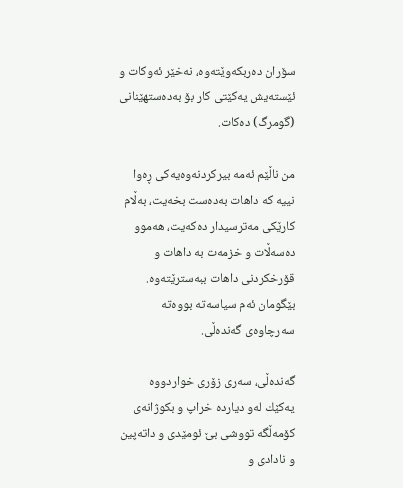سۆران ده‌ربكه‌وێته‌وه‌، نه‌خێر ئه‌وكات و ئێسته‌یش یه‌كێتی كار بۆ به‌ده‌ستهێنانی (گومرگ) ده‌كات.

من ناڵێم ئه‌مه‌ بیركردنه‌وه‌یه‌كی ڕه‌وا نییه‌ كه‌ داهات به‌ده‌ست بخه‌یت، به‌ڵام كارێكی مه‌ترسیدار ده‌كه‌یت، هه‌موو ده‌سه‌ڵات و خزمه‌ت به‌ داهات و قۆرخكردنی داهات ببه‌سترێته‌وه‌. بێگومان ئه‌م سیاسه‌ته‌ بووه‌ته‌ سه‌رچاوه‌ی گه‌نده‌ڵی.

گه‌نده‌ڵی، سه‌ری زۆری خواردووه‌
یه‌كێك له‌و دیارده‌ خراپ و بكوژانه‌ی كۆمه‌ڵگه‌ تووشی بێ ئومێدی و داته‌پین و نادادی و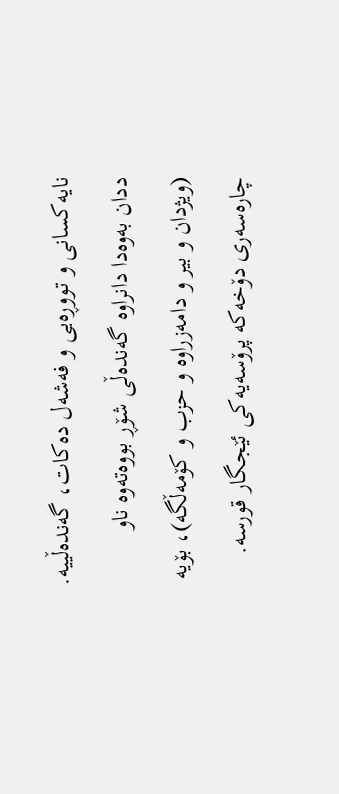نایه‌كسانی و تووڕه‌یی و فه‌شه‌ل ده‌كات، گه‌نده‌ڵییه‌. ددان به‌وه‌دا دانراوه‌ گه‌نده‌ڵی شۆڕ بووه‌ته‌وه‌ ناو (ویژدان و بیر و دامه‌زراوه‌ و حزب و كۆمه‌ڵگه‌)، بۆیه‌ چاره‌سه‌ری دۆخه‌كه‌ پرۆسه‌یه‌كی ئێجگار قورسه‌.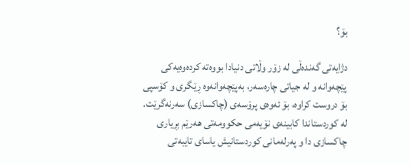بۆ؟

دژایه‌تی گه‌نده‌ڵی له‌ زۆر وڵاتی دنیادا بووه‌ته‌ كرده‌وه‌یه‌كی پێچه‌وانه‌ و له‌ جیاتی چاره‌سه‌ر، به‌پێچه‌وانه‌وه‌ ڕێگری و كۆسپی بۆ دروست كراوه‌، بۆ ئه‌وه‌ی پرۆسه‌ی (چاكسازی) سه‌رنه‌گرێت. له‌ كوردستاندا كابینه‌ی نۆیه‌می حكوومه‌تی هه‌رێم بڕیاری چاكسازی دا و په‌رله‌مانی كوردستانیش یاسای تایبه‌تی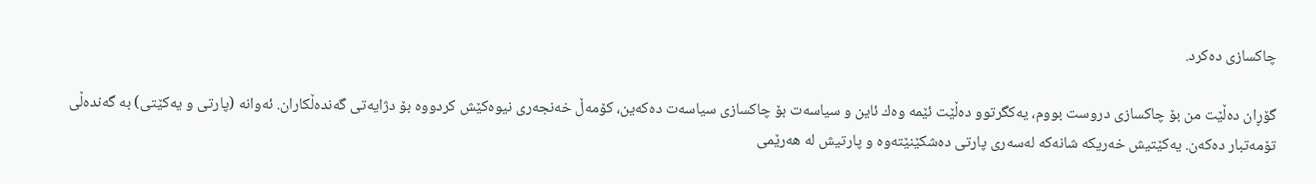چاكسازی ده‌كرد.

گۆڕان ده‌ڵێت من بۆ چاكسازی دروست بووم، یه‌كگرتوو ده‌ڵێت ئێمه‌ وه‌ك ئاین و سیاسه‌ت بۆ چاكسازی سیاسه‌ت ده‌كه‌ین، كۆمه‌ڵ خه‌نجه‌ری نیوه‌كێش كردووه‌ بۆ دژایه‌تی گه‌نده‌ڵكاران. ئه‌وانه‌ (پارتی و یه‌كێتی) به‌ گه‌نده‌ڵی تۆمه‌تبار ده‌كه‌ن. یه‌كێتیش خه‌ریكه‌ شانه‌كه‌ له‌سه‌ری پارتی ده‌شكێنێته‌وه‌ و پارتیش له‌ هه‌رێمی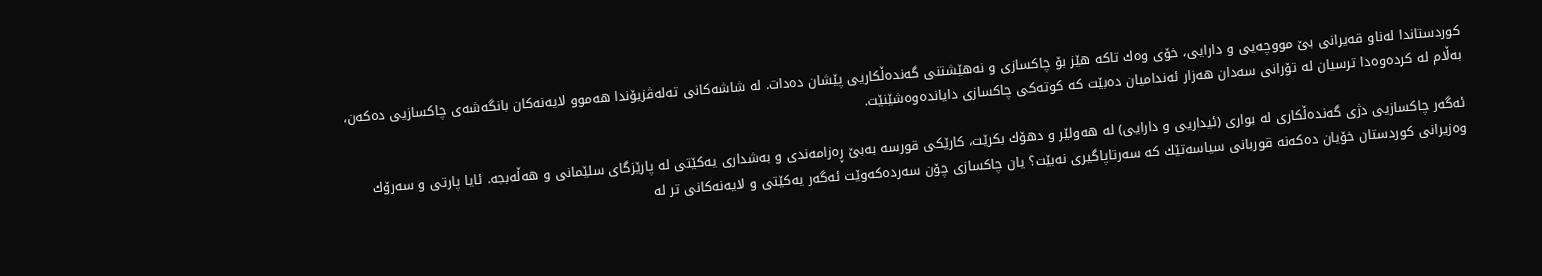كوردستاندا له‌ناو قه‌یرانی بێ مووچه‌یی و دارایی، خۆی وه‌ك تاكه‌ هێز بۆ چاكسازی و نه‌هێشتنی گه‌نده‌ڵكاریی پێشان ده‌دات. له‌ شاشه‌كانی ته‌له‌ڤزیۆندا هه‌موو لایه‌نه‌كان بانگه‌شه‌ی چاكسازیی ده‌كه‌ن، به‌ڵام له‌ كرده‌وه‌دا ترسیان له‌ تۆرانی سه‌دان هه‌زار ئه‌ندامیان ده‌بێت كه‌ كوته‌كی چاكسازی دایانده‌وه‌شێنێت.

ئه‌گه‌ر چاكسازیی دژی گه‌نده‌ڵكاری له‌ بواری (ئیداریی و دارایی) له‌ هه‌ولێر و دهۆك بكرێت، كارێكی قورسه‌ به‌بێ ڕه‌زامه‌ندی و به‌شداری یه‌كێتی له‌ پارێزگای سلێمانی و هه‌ڵه‌بجه‌. ئایا پارتی و سه‌رۆك وه‌زیرانی كوردستان خۆیان ده‌كه‌نه‌ قوربانی سیاسه‌تێك كه‌ سه‌رتاپاگیری نه‌بێت؟ یان چاكسازی چۆن سه‌رده‌كه‌وێت ئه‌گه‌ر یه‌كێتی و لایه‌نه‌كانی تر له‌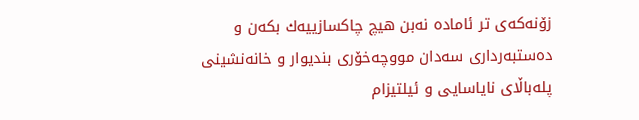زۆنه‌كه‌ی تر ئاماده‌ نه‌بن هیچ چاكسازییه‌ك بكه‌ن و ده‌ستبه‌رداری سه‌دان مووچه‌خۆری بندیوار و خانه‌نشینی پله‌باڵای نایاسایی و ئیلتیزام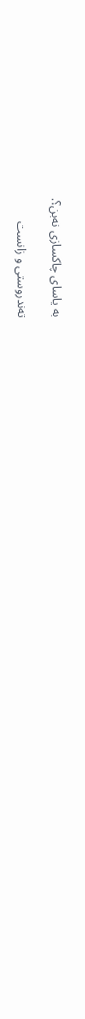به‌ یاسای چاكسازی نه‌بن؟.

ته‌ندروستی و زانست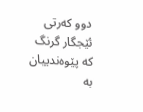دوو كه‌رتی ئێجگار گرنگ كه‌ پێوه‌ندییان به‌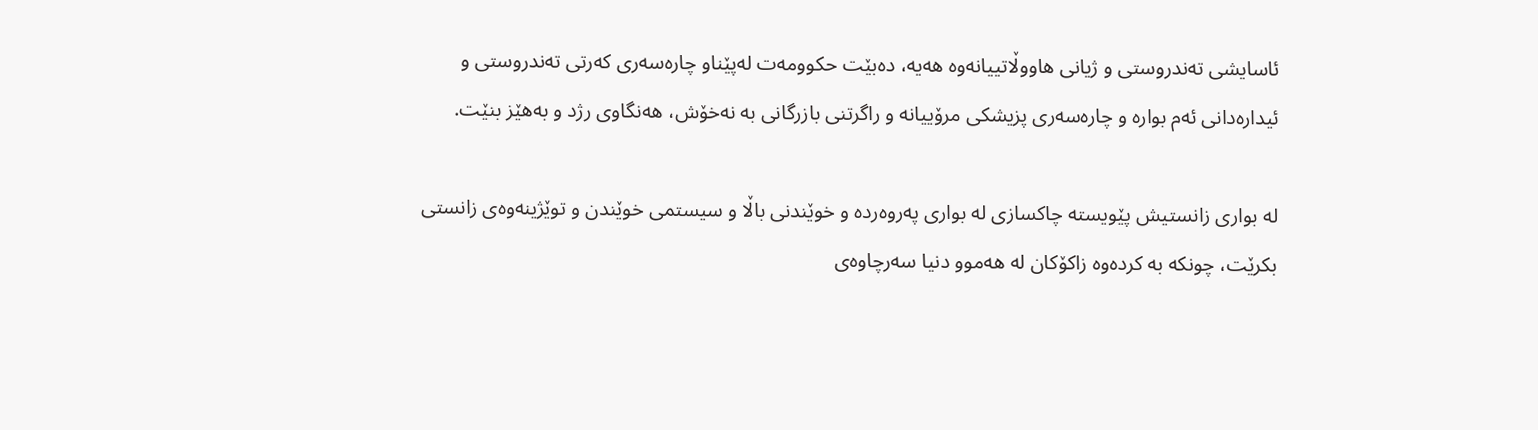ئاسایشی ته‌ندروستی و ژیانی هاووڵاتییانه‌وه‌ هه‌یه‌، ده‌بێت حكوومه‌ت له‌پێناو چاره‌سه‌ری كه‌رتی ته‌ندروستی و ئیداره‌دانی ئه‌م بواره‌ و چاره‌سه‌ری پزیشكی مرۆییانه‌ و راگرتنی بازرگانی به‌ نه‌خۆش، هه‌نگاوی رژد و به‌هێز بنێت.

له‌ بواری زانستیش پێویسته‌ چاكسازی له‌ بواری په‌روه‌رده‌ و خوێندنی باڵا و سیستمی خوێندن و توێژینه‌وه‌ی زانستی بكرێت، چونكه‌ به‌ كرده‌وه‌ زاكۆكان له‌ هه‌موو دنیا سه‌رچاوه‌ی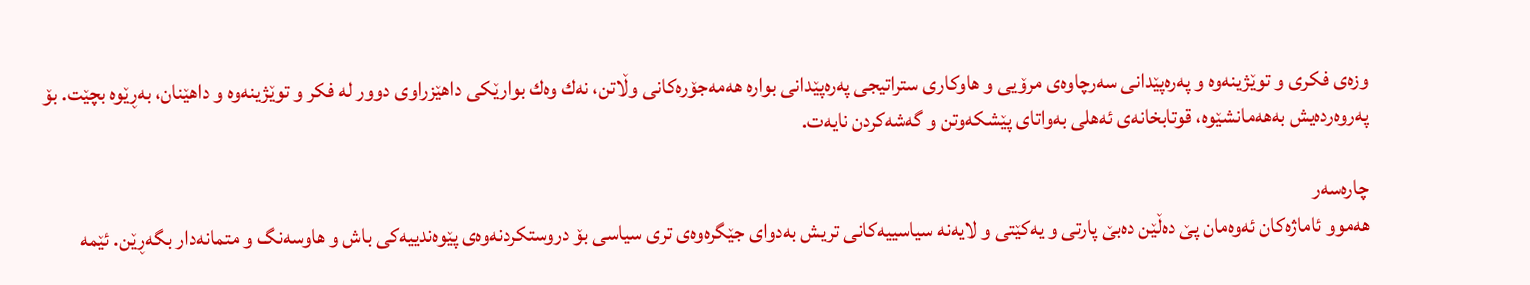وزه‌ی فكری و توێژینه‌وه‌ و په‌ره‌پێدانی سه‌رچاوه‌ی مرۆیی و هاوكاری ستراتیجی په‌ره‌پێدانی بواره‌ هه‌مه‌جۆره‌كانی وڵاتن، نه‌ك وه‌ك بوارێكی داهێزراوی دوور له‌ فكر و توێژینه‌وه‌ و داهێنان، به‌ڕێوه‌ بچێت. بۆ په‌روه‌رده‌یش به‌هه‌مانشێوه‌، قوتابخانه‌ی ئه‌هلی به‌واتای پێشكه‌وتن و گه‌شه‌كردن نایه‌ت.

چاره‌سه‌ر
هه‌موو ئاماژه‌كان ئه‌وه‌مان پێ ده‌ڵێن ده‌بێ پارتی و یه‌كێتی و لایه‌نه‌ سیاسییه‌كانی تریش به‌دوای جێگره‌وه‌ی تری سیاسی بۆ دروستكردنه‌وه‌ی پێوه‌ندییه‌كی باش و هاوسه‌نگ و متمانه‌دار بگه‌ڕێن. ئێمه‌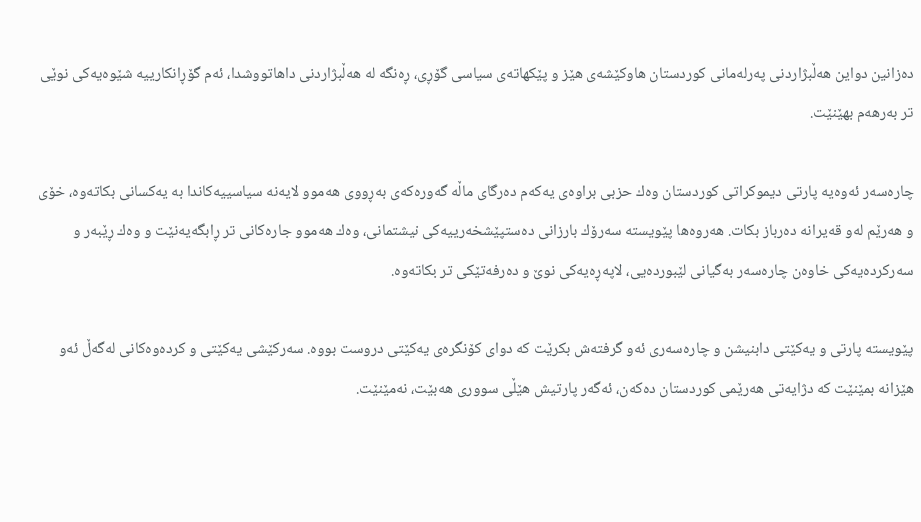ده‌زانین دواین هه‌ڵبژاردنی په‌رله‌مانی كوردستان هاوكێشه‌ی هێز و پێكهاته‌ی سیاسی گۆڕی، ڕه‌نگه‌ له‌ هه‌ڵبژاردنی داهاتووشدا، ئه‌م گۆڕانكارییه‌ شێوه‌یه‌كی نوێی تر به‌رهه‌م بهێنێت.

چاره‌سه‌ر ئه‌وه‌یه‌ پارتی دیموكراتی كوردستان وه‌ك حزبی براوه‌ی یه‌كه‌م ده‌رگای ماڵه‌ گه‌وره‌كه‌ی به‌ڕووی هه‌موو لایه‌نه‌ سیاسییه‌كاندا به‌ یه‌كسانی بكاته‌وه‌، خۆی و هه‌رێم له‌و قه‌یرانه‌ ده‌رباز بكات. هه‌روه‌ها پێویسته‌ سه‌رۆك بارزانی ده‌ستپێشخه‌رییه‌كی نیشتمانی، وه‌ك هه‌موو جاره‌كانی تر ڕابگه‌یه‌نێت و وه‌ك ڕێبه‌ر و سه‌ركرده‌یه‌كی خاوه‌ن چاره‌سه‌ر به‌گیانی لێبورده‌یی، لاپه‌ڕه‌یه‌كی نوێ و ده‌رفه‌تێكی تر بكاته‌وه‌.

پێویسته‌ پارتی و یه‌كێتی دابنیشن و چاره‌سه‌ری ئه‌و گرفته‌ش بكرێت كه‌ دوای كۆنگره‌ی یه‌كێتی دروست بووه‌. سه‌ركێشی یه‌كێتی و كرده‌وه‌كانی له‌گه‌ڵ ئه‌و هێزانه‌ بمێنێت كه‌ دژایه‌تی هه‌رێمی كوردستان ده‌كه‌ن، ئه‌گه‌ر پارتیش هێڵی سووری هه‌بێت، نه‌مێنێت.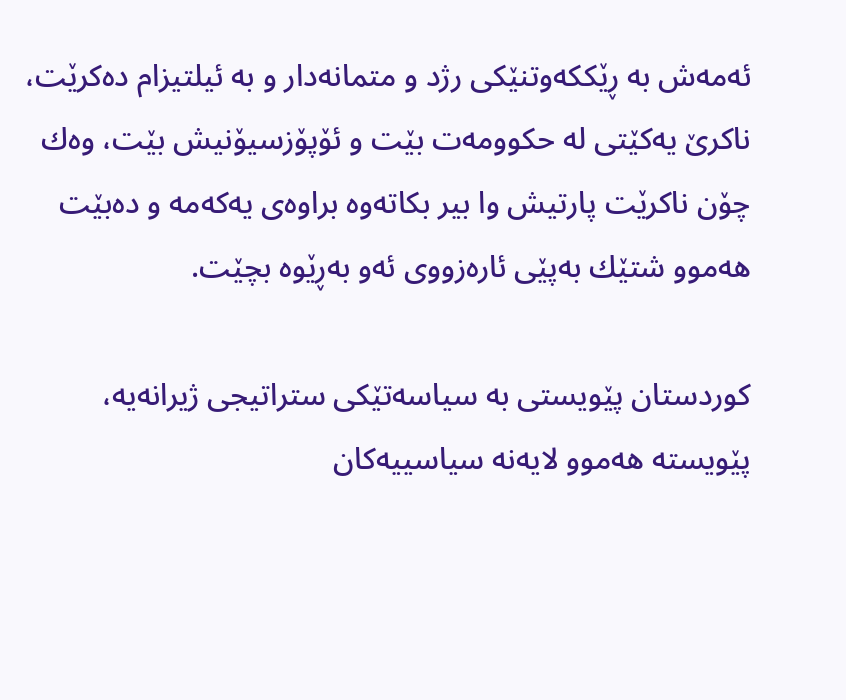ئه‌مه‌ش به‌ ڕێككه‌وتنێكی رژد و متمانه‌دار و به‌ ئیلتیزام ده‌كرێت، ناكرێ یه‌كێتی له‌ حكوومه‌ت بێت و ئۆپۆزسیۆنیش بێت، وه‌ك چۆن ناكرێت پارتیش وا بیر بكاته‌وه‌ براوه‌ی یه‌كه‌مه‌ و ده‌بێت هه‌موو شتێك به‌پێی ئاره‌زووی ئه‌و به‌ڕێوه‌ بچێت.

كوردستان پێویستی به‌ سیاسه‌تێكی ستراتیجی ژیرانه‌یه‌، پێویسته‌ هه‌موو لایه‌نه‌ سیاسییه‌كان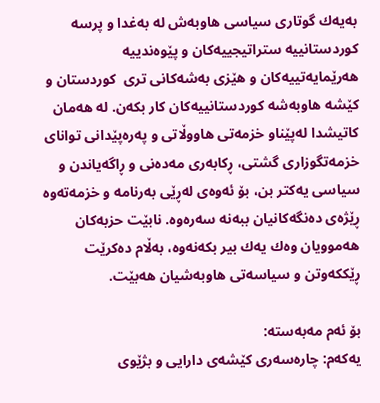به‌یه‌ك گوتاری سیاسی هاوبه‌ش له‌ به‌غدا و پرسه‌ كوردستانییه‌ ستراتیجییه‌كان و پێوه‌ندییه‌ هه‌رێمایه‌تییه‌كان و هێزی به‌شه‌كانی تری  كوردستان و كێشه‌ هاوبه‌شه‌ كوردستانییه‌كان كار بكه‌ن. له‌ هه‌مان كاتیشدا له‌پێناو خزمه‌تی هاووڵاتی و په‌ره‌پێدانی توانای خزمه‌تگوزاری گشتی، ڕكابه‌ری مه‌ده‌نی و ڕاگه‌یاندن و سیاسی یه‌كتر بن، بۆ ئه‌وه‌ی له‌ڕێی به‌رنامه‌ و خزمه‌ته‌وه‌ ڕێژه‌ی ده‌نگه‌كانیان ببه‌نه‌ سه‌ره‌وه‌. نابێت حزبه‌كان هه‌موویان وه‌ك یه‌ك بیر بكه‌نه‌وه‌، به‌ڵام ده‌كرێت ڕێككه‌وتن و سیاسه‌تی هاوبه‌شیان هه‌بێت.

بۆ ئه‌م مه‌به‌سته‌:
یه‌كه‌م: چاره‌سه‌ری كێشه‌ی دارایی و بژێوی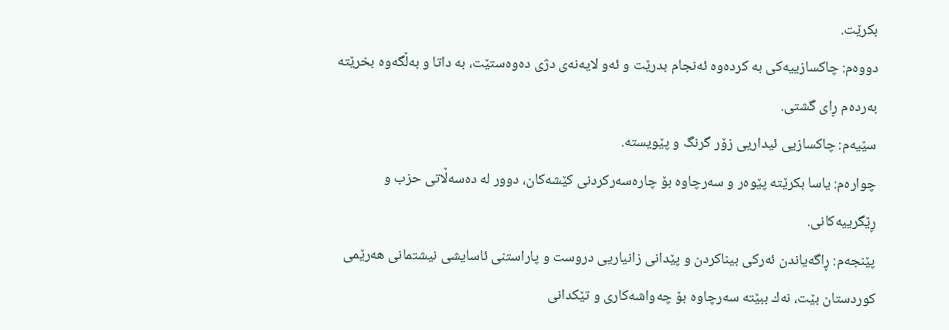بكرێت.
دووه‌م: چاكسازییه‌كی به‌ كرده‌وه‌ ئه‌نجام بدرێت و ئه‌و لایه‌نه‌ی دژی ده‌وه‌ستێت، به‌ داتا و به‌ڵگه‌وه‌ بخرێته‌ به‌رده‌م ڕای گشتی.
سێیه‌م: چاكسازیی ئیداریی زۆر گرنگ و پێویسته‌.
چواره‌م: یاسا بكرێته‌ پێوه‌ر و سه‌رچاوه‌ بۆ چاره‌سه‌ركردنی كێشه‌كان، دوور له‌ ده‌سه‌ڵاتی حزب و ڕێگرییه‌كانی.
پێنجه‌م: ڕاگه‌یاندن ئه‌ركی بیناكردن و پێدانی زانیاریی دروست و پاراستنی ئاسایشی نیشتمانی هه‌رێمی كوردستان بێت، نه‌ك ببێته‌ سه‌رچاوه‌ بۆ چه‌واشه‌كاری و تێكدانی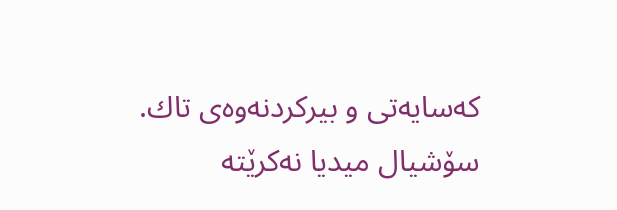كه‌سایه‌تی و بیركردنه‌وه‌ی تاك. سۆشیال میدیا نه‌كرێته‌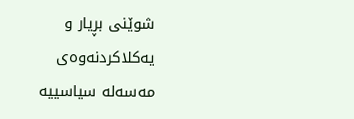شوێنی بڕیار و یه‌كلاكردنه‌وه‌ی مه‌سه‌له‌ سیاسییه‌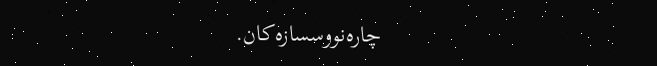چاره‌نووسسازه‌كان.